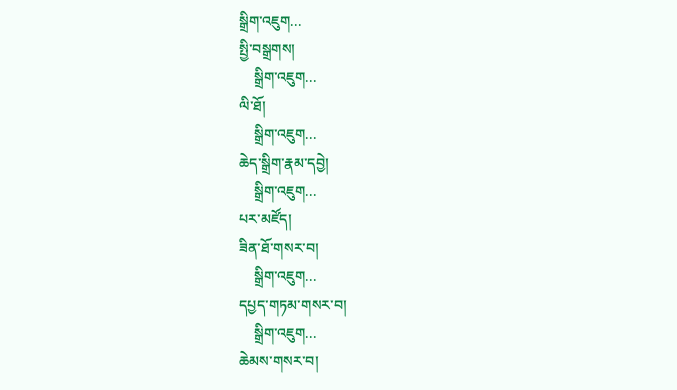སྒྲིག་འཇུག...
སྤྱི་བསྒྲགས།
    སྒྲིག་འཇུག...
ལི་ཐོ།
    སྒྲིག་འཇུག...
ཆེད་སྒྲིག་རྣམ་དབྱེ།
    སྒྲིག་འཇུག...
པར་མཛོད།
ཟིན་ཐོ་གསར་བ།
    སྒྲིག་འཇུག...
དཔྱད་གཏམ་གསར་བ།
    སྒྲིག་འཇུག...
ཆེམས་གསར་བ།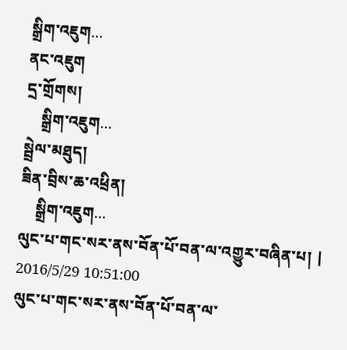སྒྲིག་འཇུག...
ནང་འཇུག
དྲ་གྲོགས།
    སྒྲིག་འཇུག...
སྦྲེལ་མཐུད།
ཟིན་བྲིས་ཆ་འཕྲིན།
    སྒྲིག་འཇུག...
ལུང་པ་གང་སར་ནས་བོན་པོ་བན་ལ་འགྱུར་བཞིན་པ། | 2016/5/29 10:51:00
ལུང་པ་གང་སར་ནས་བོན་པོ་བན་ལ་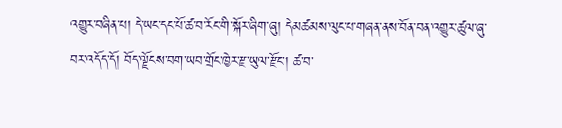འགྱུར་བཞིན་པ། དེ་ཡང་དང་པོ་ཚ་བ་རོང་གི་སྐོར་ཞིག་ཞུ། དེམཚམས་ལུང་པ་གཞན་ནས་བོན་བན་འགྱུར་ཚུལ་ཞུ་བར་འདོད་དོ། བོད་ལྗོངས་བག་ཡབ་གྲོང་ཁྱེར་རྫ་ཡུལ་རྫོང་། ཚ་བ་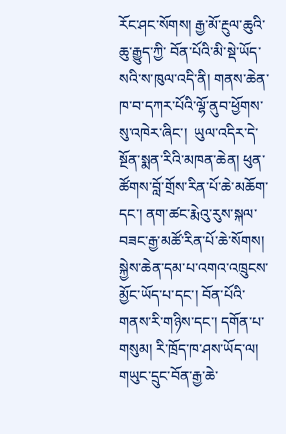རོང་ཤང་སོགས། རྒྱ་མོ་རྔུལ་ཆུའི་ཆུ་རྒྱུད་ཀྱི་ བོན་པོའི་མི་སྡེ་ཡོད་སའི་ས་ཁུལ་འདི་ནི། གནས་ཆེན་ཁ་བ་དཀར་པོའི་ལྷོ་ནུབ་ཕྱོགས་སུ་འཁེར་ཞིང་།  ཡུལ་འདིར་དེ་སྔོན་སྨན་རིའི་མཁན་ཆེན། ཕུན་ཚོགས་བློ་གྲོས་རིན་པོ་ཆེ་མཆོག་དང་། ནག་ཚང་རྨེའུ་རུས་སྐལ་བཟང་རྒྱ་མཚོ་རིན་པོ་ཆེ་སོགས། སྐྱེས་ཆེན་དམ་པ་འགའ་འཁྲུངས་མྱོང་ཡོད་པ་དང་། བོན་པོའི་གནས་རི་གཉིས་དང་། དགོན་པ་གསུམ། རི་ཁྲོད་ཁ་ཤས་ཡོད་ལ། གཡུང་དྲུང་བོན་རྒྱ་ཆེ་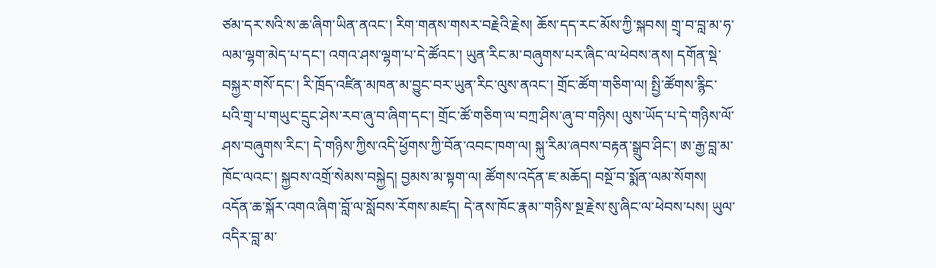ཙམ་དར་སའི་ས་ཆ་ཞིག་ཡིན་ནའང་། རིག་གནས་གསར་བརྗེའི་རྗེས། ཆོས་དད་རང་མོས་ཀྱི་སྐབས། གྲྭ་བ་བླ་མ་ཧ་ལམ་ལྷག་མེད་པ་དང་། འགའ་ཤས་ལྷག་པ་དེ་ཚོའང་། ཡུན་རིང་མ་བཞུགས་པར་ཞིང་ལ་ཕེབས་ནས། དགོན་སྡེ་བསྐྱར་གསོ་དང་། རི་ཁྲོད་འཛིན་མཁན་མ་བྱུང་བར་ཡུན་རིང་ལུས་ནའང་། གྲོང་ཚོག་གཅིག་ལ། སྤྱི་ཚོགས་རྙིང་པའི་གྲྭ་པ་གཡུང་དྲུང་ཤེས་རབ་ཞུ་བ་ཞིག་དང་། གྲོང་ཚོ་གཅིག་ལ་བཀྲ་ཤིས་ཞུ་བ་གཉིས། ལུས་ཡོད་པ་དེ་གཉིས་ལོ་ཤས་བཞུགས་རིང་། དེ་གཉིས་ཀྱིས་འདི་ཕྱོགས་ཀྱི་བོན་འབང་ཁག་ལ། སྐུ་རིམ་ཞབས་བརྟན་སྒྲུབ་ཤིང་། ཨ་རྒྱ་བླ་མ་ཁོང་ལའང་། སྐྱབས་འགྲོ་སེམས་བསྐྱེད། བྱམས་མ་སྟག་ལ། ཚོགས་འདོན་ཇ་མཆོད། བསྔོ་བ་སྨོན་ལམ་སོགས། འདོན་ཆ་སྐོར་འགའ་ཞིག་བློ་ལ་སློབས་རོགས་མཛད། དེ་ནས་ཁོང་རྣམ་་གཉིས་སྔ་རྗེས་སུ་ཞིང་ལ་ཕེབས་པས། ཡུལ་འདིར་བླ་མ་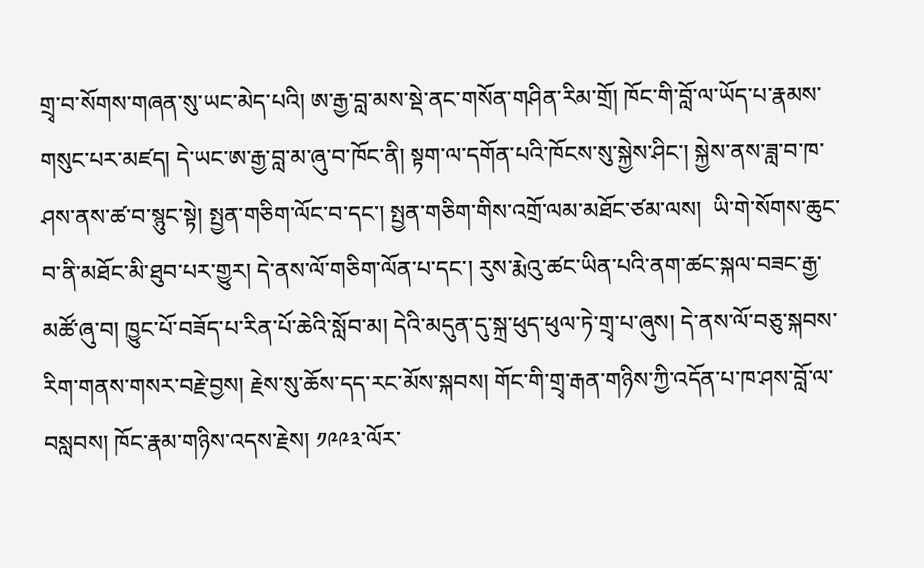གྲྭ་བ་སོགས་གཞན་སུ་ཡང་མེད་པའི། ཨ་རྒྱ་བླ་མས་སྡེ་ནང་གསོན་གཤིན་རིམ་གྲོ། ཁོང་གི་བློ་ལ་ཡོད་པ་རྣམས་གསུང་པར་མཛད། དེ་ཡང་ཨ་རྒྱ་བླ་མ་ཞུ་བ་ཁོང་ནི། སྟག་ལ་དགོན་པའི་ཁོངས་སུ་སྐྱེས་ཤིང་། སྐྱེས་ནས་ཟླ་བ་ཁ་ཤས་ནས་ཚ་བ་སྙུང་སྟེ། སྤྱན་གཅིག་ལོང་བ་དང་། སྤྱན་གཅིག་གིས་འགྲོ་ལམ་མཐོང་ཙམ་ལས།  ཡི་གེ་སོགས་ཆུང་བ་ནི་མཐོང་མི་ཐུབ་པར་གྱུར། དེ་ནས་ལོ་གཅིག་ལོན་པ་དང་། རུས་རྨེའུ་ཚང་ཡིན་པའི་ནག་ཚང་སྐལ་བཟང་རྒྱ་མཚོ་ཞུ་བ། ཁྱུང་པོ་བཟོད་པ་རིན་པོ་ཆེའི་སློབ་མ། དེའི་མདུན་དུ་སྐྲ་ཕུད་ཕུལ་ཏེ་གྲྭ་པ་ཞུས། དེ་ནས་ལོ་བཅུ་སྐབས་རིག་གནས་གསར་བརྗེ་བྱས། རྗེས་སུ་ཆོས་དད་རང་མོས་སྐབས། གོང་གི་གྲྭ་རྒན་གཉིས་ཀྱི་འདོན་པ་ཁ་ཤས་བློ་ལ་བསླབས། ཁོང་རྣམ་གཉིས་འདས་རྗེས། ༡༩༩༣་ལོར་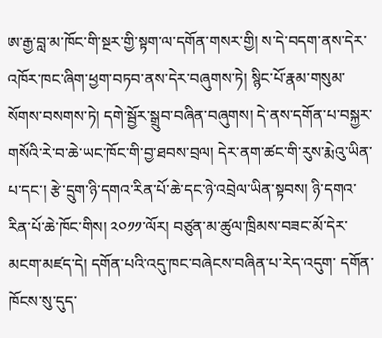ཨ་རྒྱ་བླ་མ་ཁོང་གི་སྔར་གྱི་སྟག་ལ་དགོན་གསར་གྱི། ས་དེ་བདག་ནས་དེར་འཁོར་ཁང་ཞིག་ཕྱག་བཏབ་ནས་དེར་བཞུགས་ཏེ། སྙིང་པོ་རྣམ་གསུམ་སོགས་བསགས་ཏེ། དགེ་སྦྱོར་སྒྲུབ་བཞིན་བཞུགས། དེ་ནས་དགོན་པ་བསྐྱར་གསོའི་རེ་བ་ཆེ་ཡང་ཁོང་གི་བྱ་ཐབས་བྲལ། དེར་ནག་ཚང་གི་རུས་རྨེའུ་ཡིན་པ་དང་། རྩེ་དྲུག་ཉི་དགའ་རིན་པོ་ཆེ་དང་ཉེ་འབྲེལ་ཡིན་སྟབས། ཉི་དགའ་རིན་པོ་ཆེ་ཁོང་གིས། ༢༠༡༡་ལོར། བཙུན་མ་ཚུལ་ཁྲིམས་བཟང་མོ་དེར་མངག་མཛད་དེ། དགོན་པའི་འདུ་ཁང་བཞེངས་བཞིན་པ་རེད་འདུག་ དགོན་ཁོངས་སུ་དུད་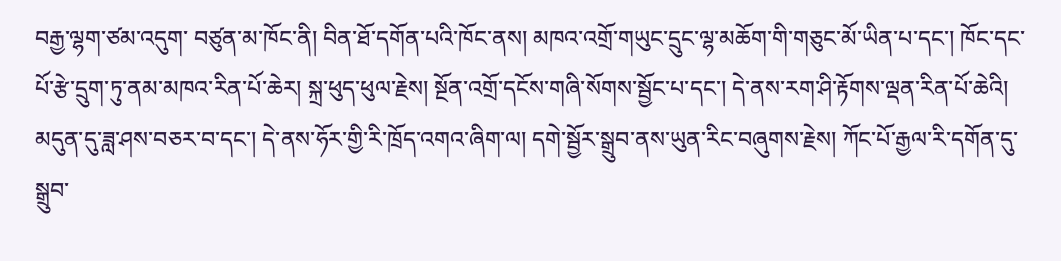བརྒྱ་ལྷག་ཙམ་འདུག་ བཙུན་མ་ཁོང་ནི། བིན་ཐོ་དགོན་པའི་ཁོང་ནས། མཁའ་འགྲོ་གཡུང་དྲུང་ལྷ་མཆོག་གི་གཅུང་མོ་ཡིན་པ་དང་། ཁོང་དང་པོ་རྩེ་དྲུག་ཏུ་ནམ་མཁའ་རིན་པོ་ཆེར། སྐྲ་ཕུད་ཕུལ་རྗེས། སྔོན་འགྲོ་དངོས་གཞི་སོགས་སྦྱོང་པ་དང་། དེ་ནས་རག་ཤི་རྟོགས་ལྡན་རིན་པོ་ཆེའི། མདུན་དུ་ཟླ་ཤས་བཅར་བ་དང་། དེ་ནས་ཧོར་གྱི་རི་ཁྲོད་འགའ་ཞིག་ལ། དགེ་སྦྱོར་སྒྲུབ་ནས་ཡུན་རིང་བཞུགས་རྗེས། ཀོང་པོ་རྒྱལ་རི་དགོན་དུ་སྒྲུབ་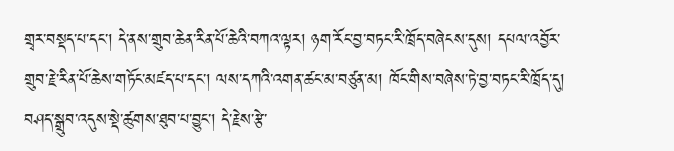གྲྭར་བསྡད་པ་དང་། དེ་ནས་གྲུབ་ཆེན་རིན་པོ་ཆེའི་བཀའ་ལྟར། ཉག་རོང་བྱ་བཏང་རི་ཁྲོད་བཞེངས་དུས། དཔལ་འབྱོར་གྲུབ་རྗེ་རིན་པོ་ཆེས་གཏོང་མཛད་པ་དང་། ལས་དཀའི་འགན་ཚང་མ་བཙུན་མ། ཁོང་གིས་བཞེས་ཏེ་བྱ་བཏང་རི་ཁྲོད་དུ། བཤད་སྒྲུབ་འདུས་སྡེ་ཚུགས་ཐུབ་པ་བྱུང་། དེ་རྗེས་རྩེ་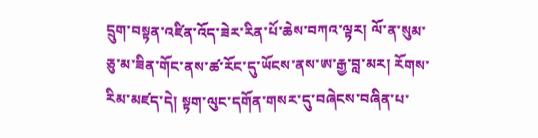དྲུག་བསྟན་འཛིན་འོད་ཟེར་རིན་པོ་ཆེས་བཀའ་ལྟར། ལོ་ན་སུམ་ཅུ་མ་ཟིན་གོང་ནས་ཚ་རོང་དུ་ཡོངས་ནས་ཨ་རྒྱ་བླ་མར། རོགས་རིམ་མཛད་དེ། སྟག་ལུང་དགོན་གསར་དུ་བཞེངས་བཞིན་པ་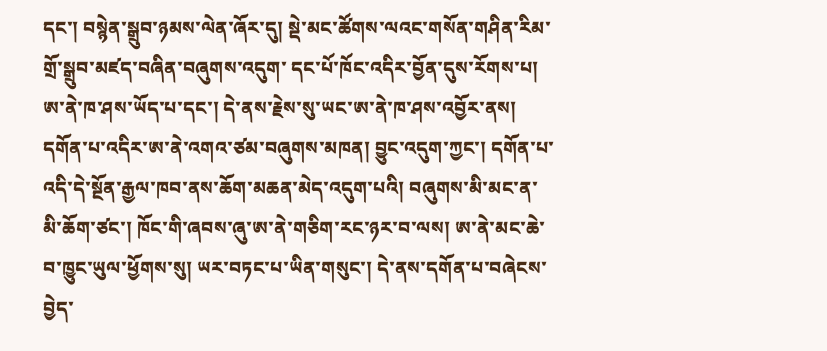དང་། བསྙེན་སྒྲུབ་ཉམས་ལེན་ཞོར་དུ། སྡེ་མང་ཚོགས་ལའང་གསོན་གཤིན་རིམ་གྲོ་སྒྲུབ་མཛད་བཞིན་བཞུགས་འདུག་ དང་པོ་ཁོང་འདིར་བྱོན་དུས་རོགས་པ། ཨ་ནེ་ཁ་ཤས་ཡོད་པ་དང་། དེ་ནས་རྗེས་སུ་ཡང་ཨ་ནེ་ཁ་ཤས་འབྱོར་ནས། དགོན་པ་འདིར་ཨ་ནེ་འགའ་ཙམ་བཞུགས་མཁན། བྱུང་འདུག་ཀྱང་། དགོན་པ་འདི་དེ་སྔོན་རྒྱལ་ཁབ་ནས་ཆོག་མཆན་མེད་འདུག་པའི། བཞུགས་མི་མང་ན་མི་ཆོག་ཙང་། ཁོང་གི་ཞབས་ཞུ་ཨ་ནེ་གཅིག་རང་ཉར་བ་ལས། ཨ་ནེ་མང་ཆེ་བ་ཁྱུང་ཡུལ་ཕྱོགས་སུ། ཡར་བཏང་པ་ཡིན་གསུང་། དེ་ནས་དགོན་པ་བཞེངས་བྱེད་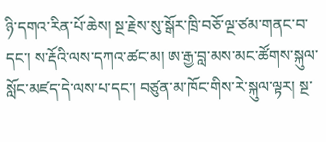ཉི་དགའ་རིན་པོ་ཆེས། སྔ་རྗེས་སུ་སྒོར་ཁྲི་བཅོ་ལྔ་ཙམ་གནང་བ་དང་། ས་རྡོའི་ལས་དཀའ་ཚང་མ། ཨ་རྒྱ་བླ་མས་མང་ཚོགས་སྐུལ་སློང་མཛད་དེ་ལས་པ་དང་། བཙུན་མ་ཁོང་གིས་རེ་སྐུལ་ལྟར། སྔ་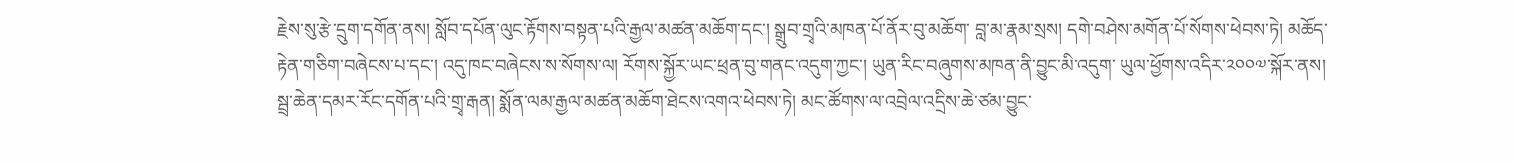རྗེས་སུ་རྩེ་དྲུག་དགོན་ནས། སློབ་དཔོན་ལུང་རྟོགས་བསྟན་པའི་རྒྱལ་མཚན་མཆོག་དང་། སྒྲུབ་གྲྭའི་མཁན་པོ་ནོར་བུ་མཆོག་ བླ་མ་རྣམ་སྲས། དགེ་བཤེས་མགོན་པོ་སོགས་ཕེབས་ཏེ། མཆོད་རྟེན་གཅིག་བཞེངས་པ་དང་། འདུ་ཁང་བཞེངས་ས་སོགས་ལ། རོགས་སྐྱོར་ཡང་ཕྲན་བུ་གནང་འདུག་ཀྱང་། ཡུན་རིང་བཞུགས་མཁན་ནི་བྱུང་མི་འདུག་ ཡུལ་ཕྱོགས་འདིར་༢༠༠༧་སྐོར་ནས། སྦྲ་ཆེན་དམར་རོང་དགོན་པའི་གྲྭ་རྒན། སྨོན་ལམ་རྒྱལ་མཚན་མཆོག་ཐེངས་འགའ་ཕེབས་ཏེ། མང་ཚོགས་ལ་འབྲེལ་འདྲིས་ཆེ་ཙམ་བྱུང་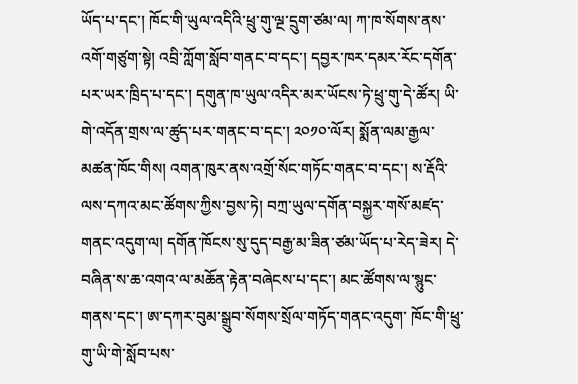ཡོད་པ་དང་། ཁོང་གི་ཡུལ་འདིའི་ཕྲུ་གུ་ལྔ་དྲུག་ཙམ་ལ། ཀ་ཁ་སོགས་ནས་འགོ་གཙུག་སྟེ། འབྲི་ཀློག་སློབ་གནང་བ་དང་། དབྱར་ཁར་དམར་རོང་དགོན་པར་ཡར་ཁྲིད་པ་དང་། དགུན་ཁ་ཡུལ་འདིར་མར་ཡོངས་ཏེ་ཕྲུ་གུ་དེ་ཚོར། ཡི་གེ་འདོན་གྲས་ལ་ཚུད་པར་གནང་བ་དང་། ༢༠༡༠་ལོར། སྨོན་ལམ་རྒྱལ་མཚན་ཁོང་གིས། འགན་ཁུར་ནས་འགྲོ་སོང་གཏོང་གནང་བ་དང་། ས་རྡོའི་ལས་དཀའ་མང་ཚོགས་ཀྱིས་བྱས་ཏེ། བཀྲ་ཡུལ་དགོན་བསྐྱར་གསོ་མཛད་གནང་འདུག་ལ། དགོན་ཁོངས་སུ་དུད་བརྒྱ་མ་ཟིན་ཙམ་ཡོད་པ་རེད་ཟེར། དེ་བཞིན་ས་ཆ་འགའ་ལ་མཆོན་རྟེན་བཞེངས་པ་དང་། མང་ཚོགས་ལ་སྙུང་གནས་དང་། ཨ་དཀར་བུམ་སྒྲུབ་སོགས་སྲོལ་གཏོད་གནང་འདུག་ ཁོང་གི་ཕྲུ་གུ་ཡི་གེ་སློབ་པས་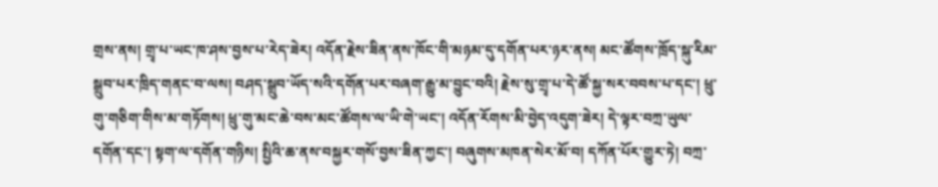གྲས་ནས། གྲྭ་པ་ཡང་ཁ་ཤས་བྱས་པ་རེད་ཟེར། འདོན་རྗེས་ཟིན་ནས་ཁོང་གི་མཉམ་དུ་དགོན་པར་ཉར་ནས། མང་ཚོགས་ཁྲོད་སྐུ་རིམ་སྒྲུབ་པར་ཁྲིད་གནང་བ་ལས། བཤད་སྒྲུབ་ཡོད་སའི་དགོན་པར་བཞག་རྒྱུ་མ་བྱུང་བའི། རྗེས་སུ་གྲྭ་པ་དེ་ཚོ་སྐྱ་སར་བབས་པ་དང་། ཕྲུ་གུ་གཅིག་གིས་མ་གཏོགས། ཕྲུ་གུ་མང་ཆེ་བས་མང་ཚོགས་ལ་ཡི་གེ་ཡང་། འདོན་རོགས་མི་བྱེད་འདུག་ཟེར། དེ་ལྟར་བཀྲ་ཡུལ་དགོན་དང་། སྟག་ལ་དགོན་གཉིས། སྤྱིའི་ཆ་ནས་བསྐྱར་གསོ་བྱས་ཟིན་ཀྱང་། བཞུགས་མཁན་སེར་མོ་བ། དཀོན་པོར་གྱུར་ཏེ། བཀྲ་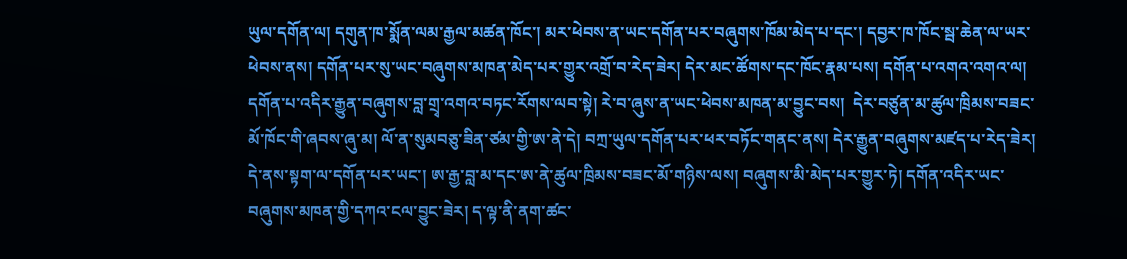ཡུལ་དགོན་ལ། དགུན་ཁ་སྨོན་ལམ་རྒྱལ་མཚན་ཁོང་། མར་ཕེབས་ན་ཡང་དགོན་པར་བཞུགས་ཁོམ་མེད་པ་དང་། དབྱར་ཁ་ཁོང་སྦ་ཆེན་ལ་ཡར་ཕེབས་ནས། དགོན་པར་སུ་ཡང་བཞུགས་མཁན་མེད་པར་གྱུར་འགྲོ་བ་རེད་ཟེར། དེར་མང་ཚོགས་དང་ཁོང་རྣམ་པས། དགོན་པ་འགའ་འགའ་ལ། དགོན་པ་འདིར་རྒྱུན་བཞུགས་བླ་གྲྭ་འགའ་བཏང་རོགས་ལབ་སྟེ། རེ་བ་ཞུས་ན་ཡང་ཕེབས་མཁན་མ་བྱུང་བས།  དེར་བཙུན་མ་ཚུལ་ཁྲིམས་བཟང་མོ་ཁོང་གི་ཞབས་ཞུ་མ། ལོ་ན་སུམབཅུ་ཟིན་ཙམ་གྱི་ཨ་ནེ་དེ། བཀྲ་ཡུལ་དགོན་པར་ཕར་བཏོང་གནང་ནས། དེར་རྒྱུན་བཞུགས་མཛད་པ་རེད་ཟེར། དེ་ནས་སྟག་ལ་དགོན་པར་ཡང་། ཨ་རྒྱ་བླ་མ་དང་ཨ་ནེ་ཚུལ་ཁྲིམས་བཟང་མོ་གཉིས་ལས། བཞུགས་མི་མེད་པར་གྱུར་ཏེ། དགོན་འདིར་ཡང་བཞུགས་མཁན་གྱི་དཀའ་ངལ་བྱུང་ཟེར། ད་ལྟ་ནི་ནག་ཚང་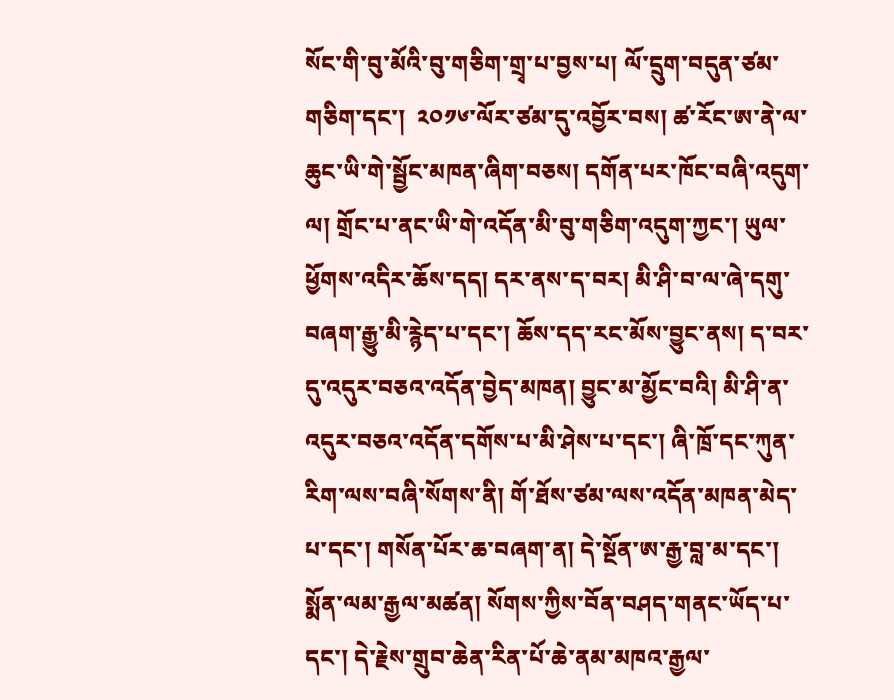སོང་གི་བུ་མོའི་བུ་གཅིག་གྲྭ་པ་བྱས་པ། ལོ་དྲུག་བདུན་ཙམ་གཅིག་དང་།  ༢༠༡༦་ལོར་ཙམ་དུ་འབྱོར་བས། ཚ་རོང་ཨ་ནེ་ལ་ཆུང་ཡི་གེ་སྦྱོང་མཁན་ཞིག་བཅས། དགོན་པར་ཁོང་བཞི་འདུག་ལ། གྲོང་པ་ནང་ཡི་གེ་འདོན་མི་བུ་གཅིག་འདུག་ཀྱང་། ཡུལ་ཕྱོགས་འདིར་ཆོས་དད། དར་ནས་ད་བར། མི་ཤི་བ་ལ་ཞེ་དགུ་བཞག་རྒྱུ་མི་རྙེད་པ་དང་། ཆོས་དད་རང་མོས་བྱུང་ནས། ད་བར་དུ་འདུར་བཅའ་འདོན་བྱེད་མཁན། བྱུང་མ་མྱོང་བའི། མི་ཤི་ན་འདུར་བཅའ་འདོན་དགོས་པ་མི་ཤེས་པ་དང་། ཞི་ཁྲོ་དང་ཀུན་རིག་ལས་བཞི་སོགས་ནི། གོ་ཐོས་ཙམ་ལས་འདོན་མཁན་མེད་པ་དང་། གསོན་པོར་ཆ་བཞག་ན། དེ་སྔོན་ཨ་རྒྱ་བླ་མ་དང་། སྨོན་ལམ་རྒྱལ་མཚན། སོགས་ཀྱིས་བོན་བཤད་གནང་ཡོད་པ་དང་། དེ་རྗེས་གྲུབ་ཆེན་རིན་པོ་ཆེ་ནམ་མཁའ་རྒྱལ་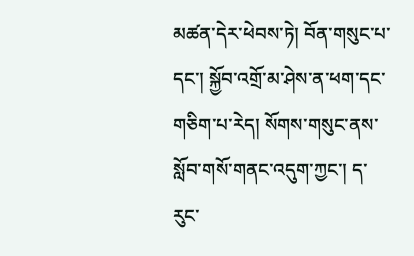མཚན་དེར་ཕེབས་ཏེ། བོན་གསུང་པ་དང་། སྐྱོབ་འགྲོ་མ་ཤེས་ན་ཕག་དང་གཅིག་པ་རེད། སོགས་གསུང་ནས་སློབ་གསོ་གནང་འདུག་ཀྱང་། ད་རུང་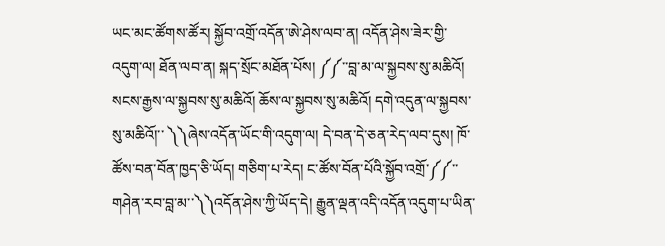ཡང་མང་ཚོགས་ཚོར། སྐྱོབ་འགྲོ་འདོན་ཨེ་ཤེས་ལབ་ན། འདོན་ཤེས་ཟེར་གྱི་འདུག་ལ། ཐོན་ལབ་ན། སྐད་སྲོང་མཐོན་པོས། ༼༼་་བླ་མ་ལ་སྐྱབས་སུ་མཆིའོ།  སངས་རྒྱས་ལ་སྐྱབས་སུ་མཆིའོ། ཆོས་ལ་སྐྱབས་སུ་མཆིའོ། དགེ་འདུན་ལ་སྐྱབས་སུ་མཆིའོ།་་ ༽༽ཞེས་འདོན་ཡོང་གི་འདུག་ལ། དེ་བན་དེ་ཅན་རེད་ལབ་དུས། ཁོ་ཚོས་བན་བོན་ཁྱད་ཅི་ཡོད། གཅིག་པ་རེད། ང་ཚོས་བོན་པོའི་སྐྱོབ་འགྲོ་༼༼་་གཤེན་རབ་བླ་མ་་༽༽འདོན་ཤེས་ཀྱི་ཡོད་དེ། རྒྱུན་ལྡན་འདི་འདོན་འདུག་པ་ཡིན་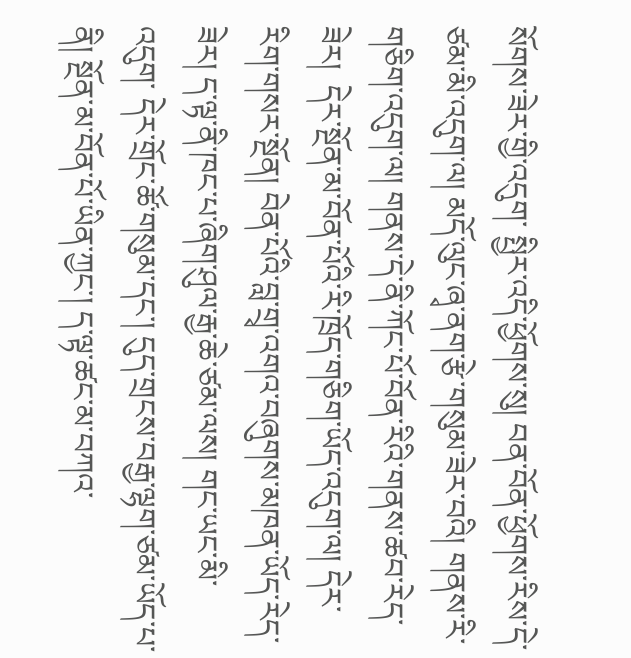སོགས་ཟེར་གྱི་འདུག་ སྤྱིར་འདི་ཕྱོགས་སུ། བན་བོན་ཕྱོགས་རིས་དེ་ཙམ་མི་འདུག་ལ། མདོ་ལུང་ཞྭ་ནག་རྩེ་གསུམ་ཟེར་བའི། གནས་རི་གཅིག་འདུག་ལ། གནས་དེ་ནི་ཀོང་པོ་བོན་རིའི་གནས་ཚབ་རེད་ཟེར།  དེར་སྔོན་མ་བོན་པོའི་རི་ཁྲོད་གཅིག་ཡོད་འདུག་ལ། དེར་རིག་གསར་སྔོན། བེན་པོའི་བླ་གྲྭ་འགའ་བཞུགས་མཁན་ཡོད་རེད་ཟེར། ད་ལྟ་ནི་ཁང་པ་ཞིག་ཤུལ་རྒྱ་ཆེ་ཙམ་ལས། གང་ཡང་མི་འདུག་ དེར་གྲོང་ཚོ་གསུམ་དང་། དུད་གྲངས་བརྒྱ་ལྷག་ཙམ་ཡོད་པ་ནི། སྔོན་མ་བོན་པོ་ཡིན་ཀྱང་། ད་ལྟ་ཚང་མ་བཀའ་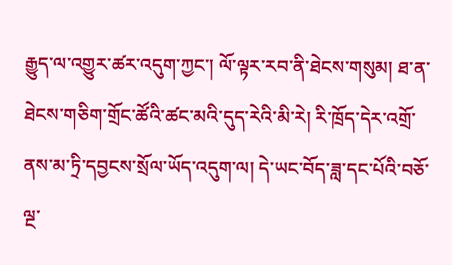རྒྱུད་ལ་འགྱུར་ཚར་འདུག་ཀྱང་། ལོ་ལྟར་རབ་ནི་ཐེངས་གསུམ། ཐ་ན་ཐེངས་གཅིག་གྲོང་ཚོའི་ཚང་མའི་དུད་རེའི་མི་རེ། རི་ཁྲོད་དེར་འགྲོ་ནས་མ་ཏྲི་དབྱངས་སྲོལ་ཡོད་འདུག་ལ། དེ་ཡང་བོད་ཟླ་དང་པོའི་བཅོ་ལྔ་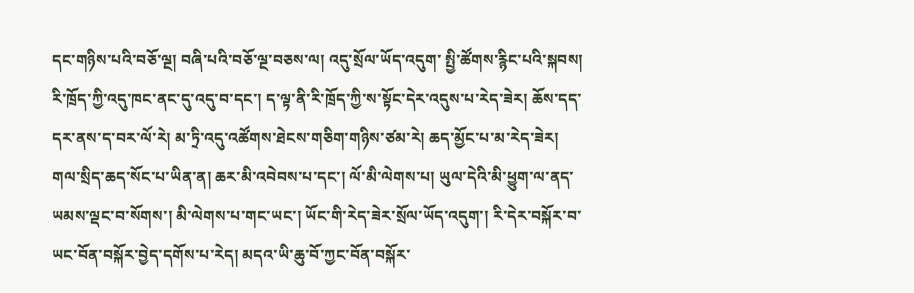དང་གཉིས་པའི་བཅོ་ལྔ། བཞི་པའི་བཅོ་ལྔ་བཅས་ལ། འདུ་སྲོལ་ཡོད་འདུག་ སྤྱི་ཚོགས་རྙིང་པའི་སྐབས། རི་ཁྲོད་ཀྱི་འདུ་ཁང་ནང་དུ་འདུ་བ་དང་། ད་ལྟ་ནི་རི་ཁྲོད་ཀྱི་ས་སྟོང་དེར་འདུས་པ་རེད་ཟེར། ཆོས་དད་དར་ནས་ད་བར་ལོ་རེ། མ་ཏྲི་འདུ་འཚོགས་ཐེངས་གཅིག་གཉིས་ཙམ་རེ། ཆད་མྱོང་པ་མ་རེད་ཟེར། གལ་སྲིད་ཆད་སོང་པ་ཡིན་ན། ཆར་མི་འབེབས་པ་དང་། ལོ་མི་ལེགས་པ། ཡུལ་དེའི་མི་ཕྱུག་ལ་ནད་ཡམས་ལྡང་བ་སོགས་། མི་ལེགས་པ་གང་ཡང་། ཡོང་གི་རེད་ཟེར་སྲོལ་ཡོད་འདུག་། རི་དེར་བསྐོར་བ་ཡང་བོན་བསྐོར་བྱེད་དགོས་པ་རེད། མདའ་ཡི་ཆུ་བོ་ཀྱང་བོན་བསྐོར་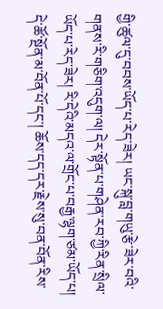གྱི་ཚུལ་དུ་བབས་ཡོད་པ་རེད་ཟེར། ཡང་སྐུ་བླ་གཡུ་རྩེ་ཟེར་བའི་གནས་རི་གཅིག་འདུག་ལ། དེར་སྟོན་པ་གཤེན་རབ་ཀྱི་རིན་སྲིལ་ཡོད་པ་རེད་ཟེར། རི་དེའི་མདའ་ལ་གྲོང་པ་བརྒྱ་ལྷག་ཙམ་ཡོད་པ། དེ་ཚོ་སྔོན་མ་བོན་པོ་དང་། ཆོས་དད་དར་རྗེས་སུ་བན་བོན་རིས་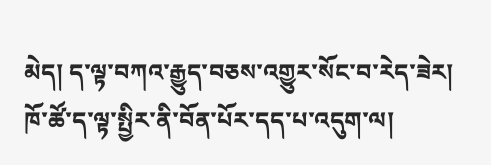མེད། ད་ལྟ་བཀའ་རྒྱུད་བཅས་འགྱུར་སོང་བ་རེད་ཟེར། ཁོ་ཚོ་ད་ལྟ་སྤྱིར་ནི་བོན་པོར་དད་པ་འདུག་ལ།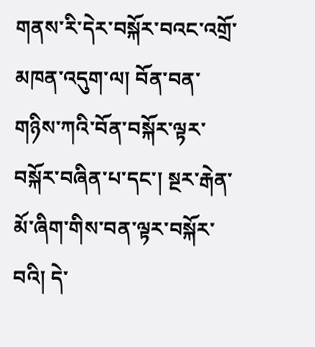གནས་རི་དེར་བསྐོར་བའང་འགྲོ་མཁན་འདུག་ལ། བོན་བན་གཉིས་ཀའི་བོན་བསྐོར་ལྟར་བསྐོར་བཞིན་པ་དང་། སྔར་རྒེན་མོ་ཞིག་གིས་བན་ལྟར་བསྐོར་བའི། དེ་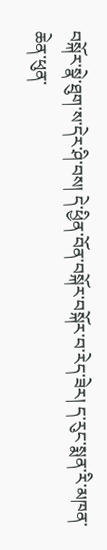བསྐོར་སྣེ་ཐུག་ས་དེར་ཤི་བས། དེ་ཕྱིན་བོན་བསྐོར་བསྐོར་བ་རེད་ཟེར། ད་རུང་སྨན་རི་མཁན་ཆེན་ཕུན་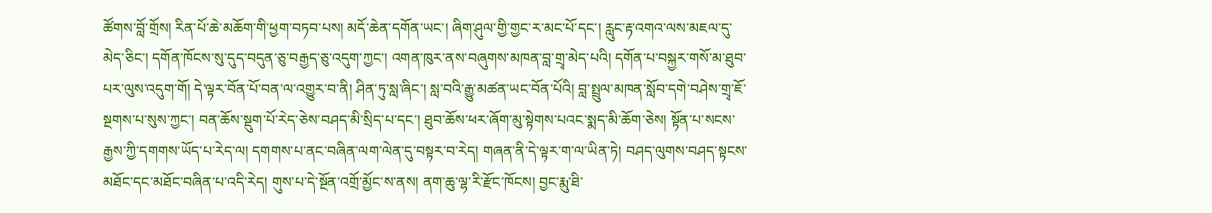ཚོགས་བློ་གྲོས། རིན་པོ་ཆེ་མཆོག་གི་ཕྱག་བཏབ་པས། མདོ་ཆེན་དགོན་ཡང་། ཞིག་ཤུལ་གྱི་གྱང་ར་མང་པོ་དང་། རླུང་རྟ་འགའ་ལས་མཇལ་དུ་མེད་ཅིང་། དགོན་ཁོངས་སུ་དུད་བདུན་ཅུ་བརྒྱད་ཅུ་འདུག་ཀྱང་། འགན་ཁུར་ནས་བཞུགས་མཁན་བླ་གྲྭ་མེད་པའི། དགོན་པ་བསྐྱར་གསོ་མ་ཐུབ་པར་ལུས་འདུག་གོ། དེ་ལྟར་བོན་པོ་བན་ལ་འགྱུར་བ་ནི། ཤིན་ཏུ་སླ་ཞིང་། སླ་བའི་རྒྱུ་མཚན་ཡང་བོན་པོའི། བླ་སྤྲུལ་མཁན་སློབ་དགེ་བཤེས་གྲྭ་ཇོ་སྔགས་པ་སུས་ཀྱང་། བན་ཆོས་སྡུག་པོ་རེད་ཅེས་བཤད་མི་སྲིད་པ་དང་། ཐུབ་ཆོས་ཕར་ཞོག་མུ་སྟེགས་པའང་སྨད་མི་ཆོག་ཅེས། སྟོན་པ་སངས་རྒྱས་ཀྱི་དགགས་ཡོད་པ་རེད་ལ། དགགས་པ་ནང་བཞིན་ལག་ལེན་དུ་བསྟར་བ་རེད། གཞན་ནི་དེ་ལྟར་ག་ལ་ཡིན་ཏེ། བཤད་ལུགས་བཤད་སྟངས་མཐོང་དང་མཐོང་བཞིན་པ་འདི་རེད། གུས་པ་དེ་སྔོན་འགྲོ་མྱོང་ས་ནས། ནག་ཆུ་ལྷ་རི་རྫོང་ཁོངས། བྱང་རྨུ་ཐི་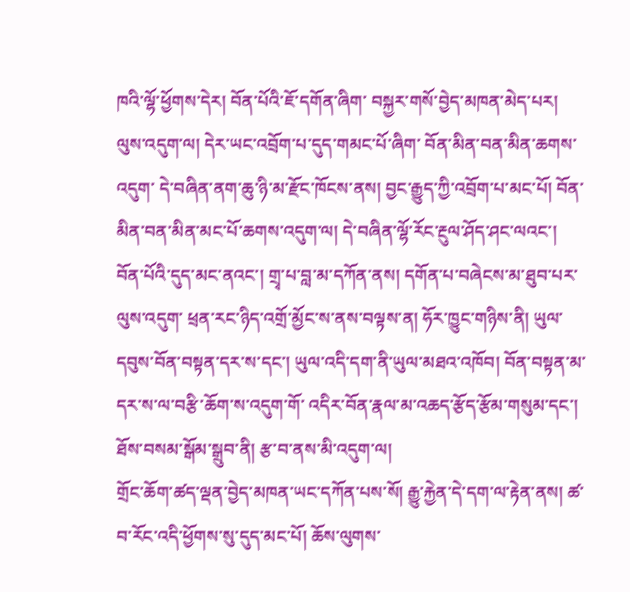ཁའི་ལྷོ་ཕྱོགས་དེར། བོན་པོའི་ཇོ་དགོན་ཞིག་ བསྐྱར་གསོ་བྱེད་མཁན་མེད་པར། ལུས་འདུག་ལ། དེར་ཡང་འབྲོག་པ་དུད་གམང་པོ་ཞིག་ བོན་མིན་བན་མིན་ཆགས་འདུག་ དེ་བཞིན་ནག་ཆུ་ཉི་མ་རྫོང་ཁོངས་ནས། བྱང་རྒྱུད་ཀྱི་འབྲོག་པ་མང་པོ། བོན་མིན་བན་མིན་མང་པོ་ཆགས་འདུག་ལ། དེ་བཞིན་ལྷོ་རོང་རྔུལ་ཤོད་ཤང་ལའང་། བོན་པོའི་དུད་མང་ནའང་། གྲྭ་པ་བླ་མ་དཀོན་ནས། དགོན་པ་བཞེངས་མ་ཐུབ་པར་ལུས་འདུག་ ཕྲན་རང་ཉིད་འགྲོ་མྱོང་ས་ནས་བལྟས་ན། ཧོར་ཁྱུང་གཉིས་ནི། ཡུལ་དབུས་བོན་བསྟན་དར་ས་དང་། ཡུལ་འདི་དག་ནི་ཡུལ་མཐའ་འཁོབ། བོན་བསྟན་མ་དར་ས་ལ་བརྩི་ཆོག་ས་འདུག་གོ་ འདིར་བོན་རྣལ་མ་འཆད་རྩོད་རྩོམ་གསུམ་དང་། ཐོས་བསམ་སྒོམ་སྒྲུབ་ནི། རྩ་བ་ནས་མི་འདུག་ལ།
གྲོང་ཆོག་ཚད་ལྡན་བྱེད་མཁན་ཡང་དཀོན་པས་སོ། རྒྱུ་རྐྱེན་དེ་དག་ལ་རྟེན་ནས། ཚ་བ་རོང་འདི་ཕྱོགས་སུ་དུད་མང་པོ། ཆོས་ལུགས་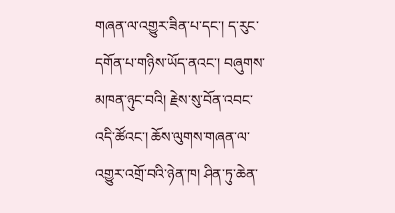གཞན་ལ་འགྱུར་ཟིན་པ་དང་། ད་རུང་དགོན་པ་གཉིས་ཡོད་ནའང་། བཞུགས་མཁན་ཉུང་བའི། རྗེས་སུ་བོན་འབང་འདི་ཚོའང་། ཆོས་ལུགས་གཞན་ལ་འགྱུར་འགྲོ་བའི་ཉེན་ཁ། ཤིན་ཏུ་ཆེན་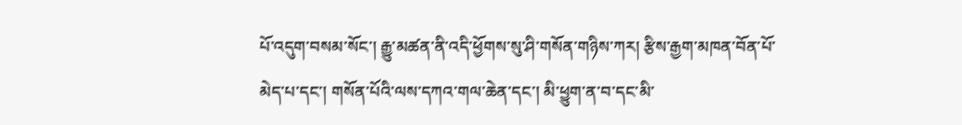པོ་འདུག་བསམ་སོང་། རྒྱུ་མཚན་ནི་འདི་ཕྱོགས་སུ་ཤི་གསོན་གཉིས་ཀར། རྩིས་རྒྱག་མཁན་བོན་པོ་མེད་པ་དང་། གསོན་པོའི་ལས་དཀའ་གལ་ཆེན་དང་། མི་ཕྱུག་ན་བ་དང་མི་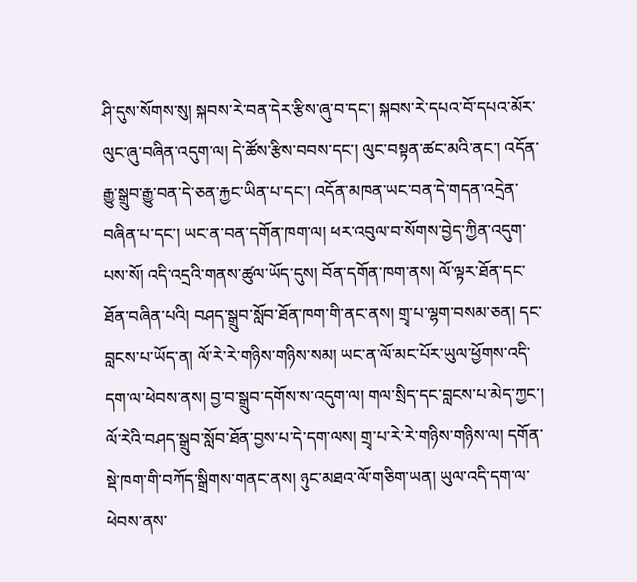ཤི་དུས་སོགས་སུ། སྐབས་རེ་བན་དེར་རྩིས་ཞུ་བ་དང་། སྐབས་རེ་དཔའ་བོ་དཔའ་མོར་ལུང་ཞུ་བཞིན་འདུག་ལ། དེ་ཚོས་རྩིས་བབས་དང་། ལུང་བསྟན་ཚང་མའི་ནང་། འདོན་རྒྱུ་སྒྲུབ་རྒྱུ་བན་དེ་ཅན་རྐྱང་ཡིན་པ་དང་། འདོན་མཁན་ཡང་བན་དེ་གདན་འདྲེན་བཞིན་པ་དང་། ཡང་ན་བན་དགོན་ཁག་ལ། ཕར་འབུལ་བ་སོགས་བྱེད་ཀྱིན་འདུག་པས་སོ། འདི་འདྲའི་གནས་ཚུལ་ཡོད་དུས། བོན་དགོན་ཁག་ནས། ལོ་ལྟར་ཐོན་དང་ཐོན་བཞིན་པའི། བཤད་སྒྲུབ་སློབ་ཐོན་ཁག་གི་ནང་ནས། གྲྭ་པ་ལྷག་བསམ་ཅན། དང་བླངས་པ་ཡོད་ན། ལོ་རེ་རེ་གཉིས་གཉིས་སམ། ཡང་ན་ལོ་མང་པོར་ཡུལ་ཕྱོགས་འདི་དག་ལ་ཕེབས་ནས། བྱ་བ་སྒྲུབ་དགོས་ས་འདུག་ལ། གལ་སྲིད་དང་བླངས་པ་མེད་ཀྱང་། ལོ་རེའི་བཤད་སྒྲུབ་སློབ་ཐོན་བྱས་པ་དེ་དག་ལས། གྲྭ་པ་རེ་རེ་གཉིས་གཉིས་ལ། དགོན་སྡེ་ཁག་གི་བཀོད་སྒྲིགས་གནང་ནས། ཉུང་མཐའ་ལོ་གཅིག་ཡན། ཡུལ་འདི་དག་ལ་ཕེབས་ནས་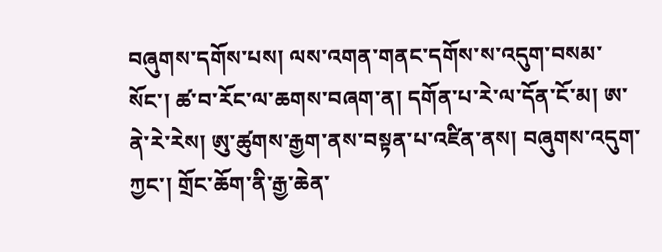བཞུགས་དགོས་པས། ལས་འགན་གནང་དགོས་ས་འདུག་བསམ་སོང་། ཚ་བ་རོང་ལ་ཆགས་བཞག་ན། དགོན་པ་རེ་ལ་དོན་ངོ་མ། ཨ་ནེ་རེ་རེས། ཨུ་ཚུགས་རྒྱག་ནས་བསྟན་པ་འཛིན་ནས། བཞུགས་འདུག་ཀྱང་། གྲོང་ཆོག་ནི་རྒྱ་ཆེན་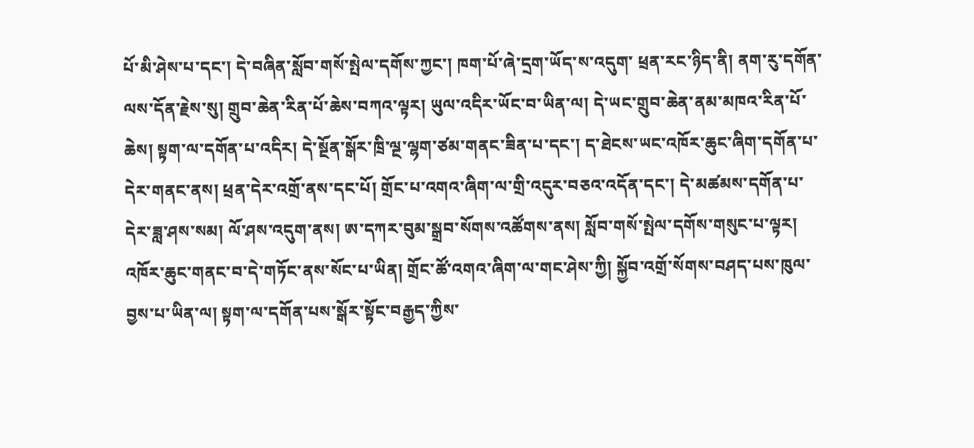པོ་མི་ཤེས་པ་དང་། དེ་བཞིན་སློབ་གསོ་སྤེལ་དགོས་ཀྱང་། ཁག་པོ་ཞེ་དྲག་ཡོད་ས་འདུག་ ཕྲན་རང་ཉིད་ནི། ནག་རུ་དགོན་ལས་དོན་རྗེས་སུ། གྲུབ་ཆེན་རིན་པོ་ཆེས་བཀའ་ལྟར། ཡུལ་འདིར་ཡོང་བ་ཡིན་ལ། དེ་ཡང་གྲུབ་ཆེན་ནམ་མཁའ་རིན་པོ་ཆེས། སྟག་ལ་དགོན་པ་འདིར། དེ་སྔོན་སྒོར་ཁྲི་ལྔ་ལྷག་ཙམ་གནང་ཟིན་པ་དང་། ད་ཐེངས་ཡང་འཁོར་ཆུང་ཞིག་དགོན་པ་དེར་གནང་ནས། ཕྲན་དེར་འགྲོ་ནས་དང་པོ། གྲོང་པ་འགའ་ཞིག་ལ་གྲི་འདུར་བཅའ་འདོན་དང་། དེ་མཚམས་དགོན་པ་དེར་ཟླ་ཤས་སམ། ལོ་ཤས་འདུག་ནས། ཨ་དཀར་བུམ་སྒྲབ་སོགས་འཚོགས་ནས། སློབ་གསོ་སྤེལ་དགོས་གསུང་པ་ལྟར། འཁོར་ཆུང་གནང་བ་དེ་གཏོང་ནས་སོང་པ་ཡིན། གྲོང་ཚོ་འགའ་ཞིག་ལ་གང་ཤེས་ཀྱི། སྐྱོབ་འགྲོ་སོགས་བཤད་པས་ཁུལ་བྱས་པ་ཡིན་ལ། སྟག་ལ་དགོན་པས་སྒོར་སྟོང་བརྒྱད་ཀྱིས་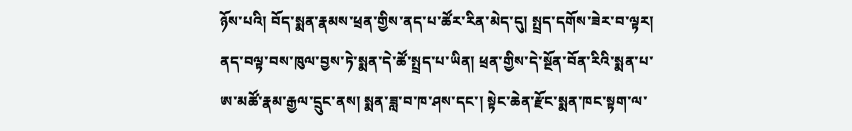ཉོས་པའི། བོད་སྨན་རྣམས་ཕྲན་གྱིས་ནད་པ་ཚོར་རིན་མེད་དུ། སྤྲད་དགོས་ཟེར་བ་ལྟར། ནད་བལྟ་བས་ཁུལ་བྱས་ཏེ་སྨན་དེ་ཚོ་སྤྲད་པ་ཡིན། ཕྲན་གྱིས་དེ་སྔོན་བོན་རིའི་སྨན་པ་ཨ་མཚོ་རྣམ་རྒྱལ་དྲུང་ནས། སྨན་ཟླ་བ་ཁ་ཤས་དང་། སྟེང་ཆེན་རྫོང་སྨན་ཁང་སྟག་ལ་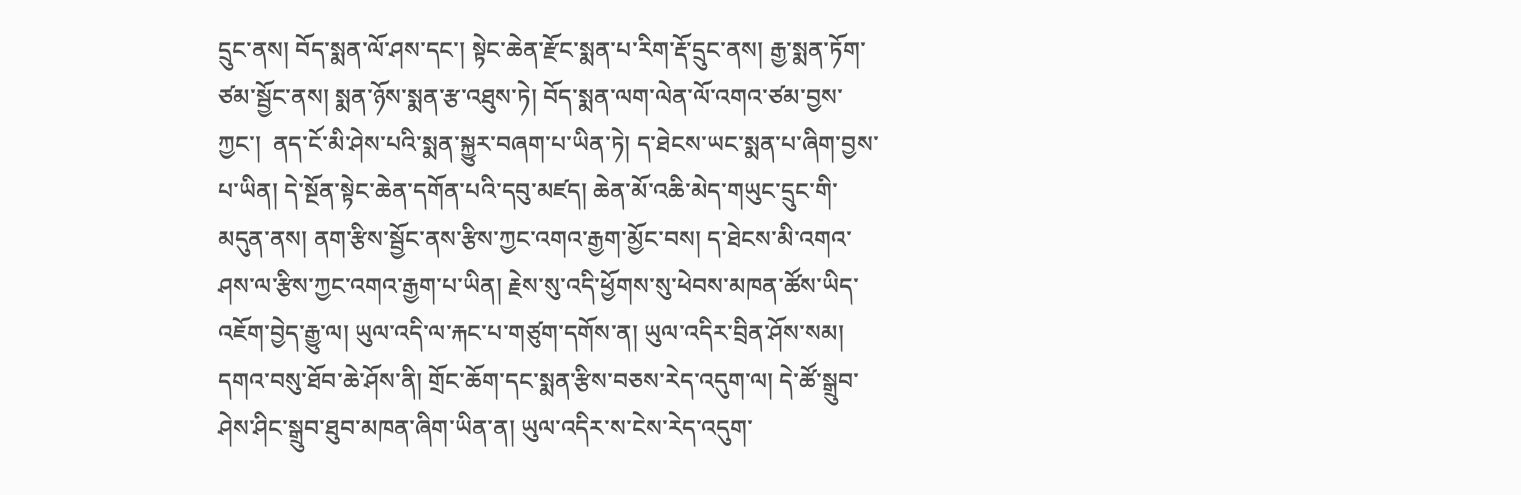དྲུང་ནས། བོད་སྨན་ལོ་ཤས་དང་། སྟེང་ཆེན་རྫོང་སྨན་པ་རིག་རྡོ་དྲུང་ནས། རྒྱ་སྨན་ཏོག་ཙམ་སྦྱོང་ནས། སྨན་ཉོས་སྨན་རྩ་འཐུས་ཏེ། བོད་སྨན་ལག་ལེན་ལོ་འགའ་ཙམ་བྱས་ཀྱང་།  ནད་ངོ་མི་ཤེས་པའི་སྨན་སྐྱུར་བཞག་པ་ཡིན་ཏེ། ད་ཐེངས་ཡང་སྨན་པ་ཞིག་བྱས་པ་ཡིན། དེ་སྔོན་སྟེང་ཆེན་དགོན་པའི་དབུ་མཛད། ཆེན་མོ་འཆི་མེད་གཡུང་དྲུང་གི་མདུན་ནས། ནག་རྩིས་སྦྱོང་ནས་རྩིས་ཀྱང་འགའ་རྒྱག་མྱོང་བས། ད་ཐེངས་མི་འགའ་ཤས་ལ་རྩིས་ཀྱང་འགའ་རྒྱག་པ་ཡིན། རྗེས་སུ་འདི་ཕྱོགས་སུ་ཕེབས་མཁན་ཚོས་ཡིད་འཇོག་བྱེད་རྒྱུ་ལ། ཡུལ་འདི་ལ་རྐང་པ་གཙུག་དགོས་ན། ཡུལ་འདིར་བྲིན་ཤོས་སམ། དགའ་བསུ་ཐོབ་ཆེ་ཤོས་ནི། གྲོང་ཆོག་དང་སྨན་རྩིས་བཅས་རེད་འདུག་ལ། དེ་ཚོ་སྒྲུབ་ཤེས་ཤིང་སྒྲུབ་ཐུབ་མཁན་ཞིག་ཡིན་ན། ཡུལ་འདིར་ས་ངེས་རེད་འདུག་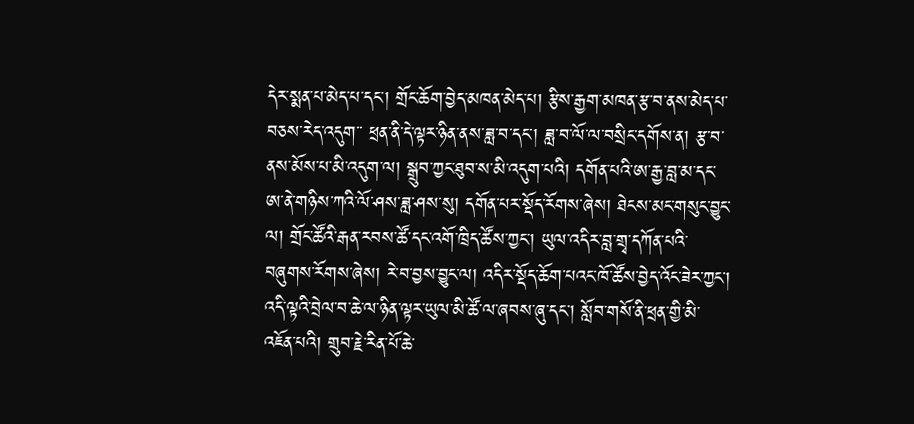དེར་སྨན་པ་མེད་པ་དང་། གྲོང་ཆོག་བྱེད་མཁན་མེད་པ། རྩིས་རྒྱག་མཁན་རྩ་བ་ནས་མེད་པ་བཅས་རེད་འདུག་་ ཕྲན་ནི་དེ་ལྟར་ཉིན་ནས་ཟླ་བ་དང་། ཟླ་བ་ལོ་ལ་བསྲིང་དགོས་ན། རྩ་བ་ནས་མོས་པ་མི་འདུག་ལ། སྒྲུབ་ཀྱང་ཐུབ་ས་མི་འདུག་པའི། དགོན་པའི་ཨ་རྒྱ་བླ་མ་དང་ཨ་ནེ་གཉིས་ཀའི་ལོ་ཤས་ཟླ་ཤས་སུ། དགོན་པར་སྡོད་རོགས་ཞེས། ཐེངས་མང་གསུང་བྱུང་ལ། གྲོང་ཚོའི་རྒན་རབས་ཚོ་དང་འགོ་ཁྲིད་ཚོས་ཀྱང་། ཡུལ་འདིར་བླ་གྲྭ་དཀོན་པའི་བཞུགས་རོགས་ཞེས། རེ་བ་བྱས་བྱུང་ལ། འདིར་སྡོད་ཆོག་པའང་ཁོ་ཚོས་བྱེད་འོང་ཟེར་ཀྱང་། འདི་ལྟའི་བྲེལ་བ་ཆེ་ལ་ཉིན་ལྟར་ཡུལ་མི་ཚོ་ལ་ཞབས་ཞུ་དང་། སློབ་གསོ་ནི་ཕྲན་གྱི་མི་འཇོན་པའི། གྲུབ་རྗེ་རིན་པོ་ཆེ་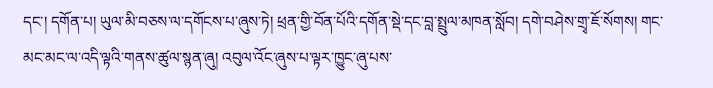དང་། དགོན་པ། ཡུལ་མི་བཅས་ལ་དགོངས་པ་ཞུས་ཏེ། ཕྲན་གྱི་བོན་པོའི་དགོན་སྡེ་དང་བླ་སྤྲུལ་མཁན་སློབ། དགེ་བཤེས་གྲྭ་ཇོ་སོགས། གང་མང་མང་ལ་འདི་ལྟའི་གནས་ཚུལ་སྙན་ཞུ། འབུལ་འོང་ཞུས་པ་ལྟར་ཁྱུང་ཞུ་པས་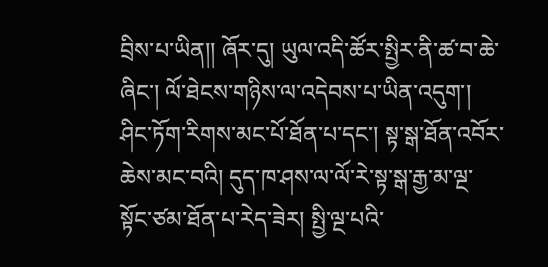བྲིས་པ་ཡིན།། ཞོར་དུ། ཡུལ་འདི་ཚོར་སྤྱིར་ནི་ཚ་བ་ཆེ་ཞིང་། ལོ་ཐེངས་གཉིས་ལ་འདེབས་པ་ཡིན་འདུག་། ཤིང་ཏོག་རིགས་མང་པོ་ཐོན་པ་དང་། སྟ་སྒ་ཐོན་འབོར་ཆེས་མང་བའི། དུད་ཁ་ཤས་ལ་ལོ་རེ་སྟ་སྒ་རྒྱ་མ་ལྔ་སྟོང་ཙམ་ཐོན་པ་རེད་ཟེར། སྤྱི་ལྔ་པའི་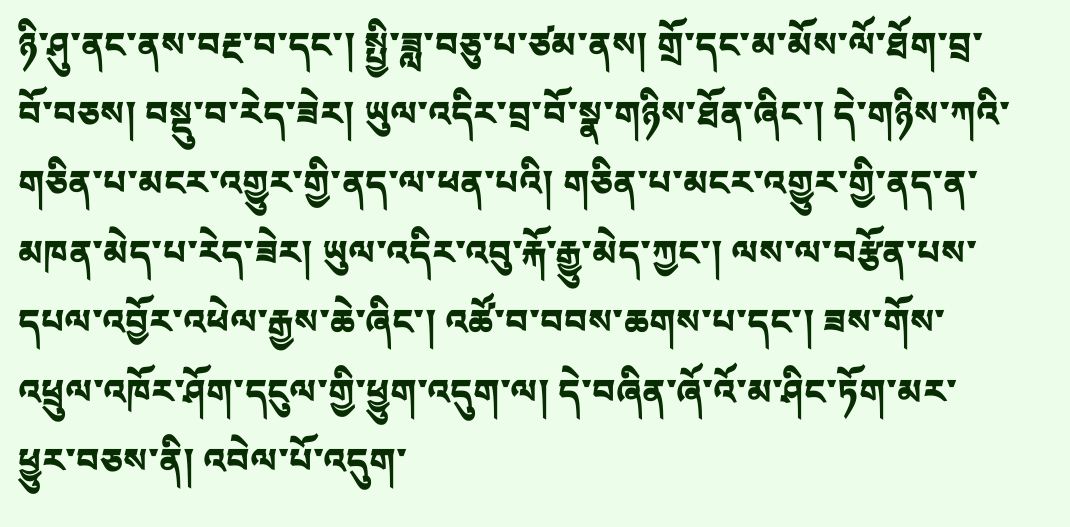ཉི་ཤུ་ནང་ནས་བརྔ་བ་དང་། སྤྱི་ཟླ་བཅུ་པ་ཙམ་ནས། གྲོ་དང་མ་མོས་ལོ་ཐོག་བྲ་བོ་བཅས། བསྡུ་བ་རེད་ཟེར། ཡུལ་འདིར་བྲ་བོ་སྣ་གཉིས་ཐོན་ཞིང་། དེ་གཉིས་ཀའི་གཅིན་པ་མངར་འགྱུར་གྱི་ནད་ལ་ཕན་པའི། གཅིན་པ་མངར་འགྱུར་གྱི་ནད་ན་མཁན་མེད་པ་རེད་ཟེར། ཡུལ་འདིར་འབུ་རྐོ་རྒྱུ་མེད་ཀྱང་། ལས་ལ་བརྩོན་པས་དཔལ་འབྱོར་འཕེལ་རྒྱས་ཆེ་ཞིང་། འཚོ་བ་བབས་ཆགས་པ་དང་། ཟས་གོས་འཕྲུལ་འཁོར་ཤོག་དངུལ་གྱི་ཕྱུག་འདུག་ལ། དེ་བཞིན་ཞོ་འོ་མ་ཤིང་ཏོག་མར་ཕྱུར་བཅས་ནི། འབེལ་པོ་འདུག་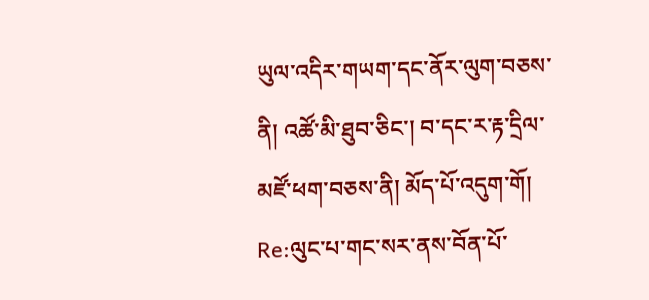ཡུལ་འདིར་གཡག་དང་ནོར་ལུག་བཅས་ནི། འཚོ་མི་ཐུབ་ཅིང་། བ་དང་ར་རྟ་དྲིལ་མཛོ་ཕག་བཅས་ནི། མོད་པོ་འདུག་གོ།
Re:ལུང་པ་གང་སར་ནས་བོན་པོ་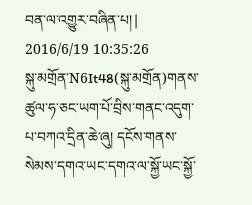བན་ལ་འགྱུར་བཞིན་པ། | 2016/6/19 10:35:26
སྐུ་མགྲོན་N6It48(སྐུ་མགྲོན)གནས་ཚུལ་ཧ་ཅང་ཡག་པོ་བྲིས་གནང་འདུག་པ་བཀའ་དྲིན་ཆེ་ཞུ། དངོས་གནས་སེམས་དགའ་ཡང་དགའ་ལ་སྐྱོ་ཡང་སྐྱོ་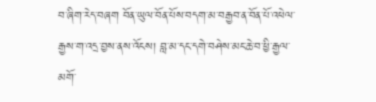བ་ཞིག་རེད་བཞག བོན་ཡུལ་བོན་པོས་བདག་མ་བརྒྱབ་ན་བོན་པོ་འཕེལ་རྒྱས་ག་འདྲ་བྱས་ནས་འོངས། བླ་མ་དང་དགེ་བཤེས་མང་ཆེ་བ་ཕྱི་རྒྱལ་མགོ་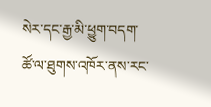སེར་དང་རྒྱ་མི་ཕྱུག་བདག་ཚོ་ལ་ཐུགས་འཁོར་ནས་རང་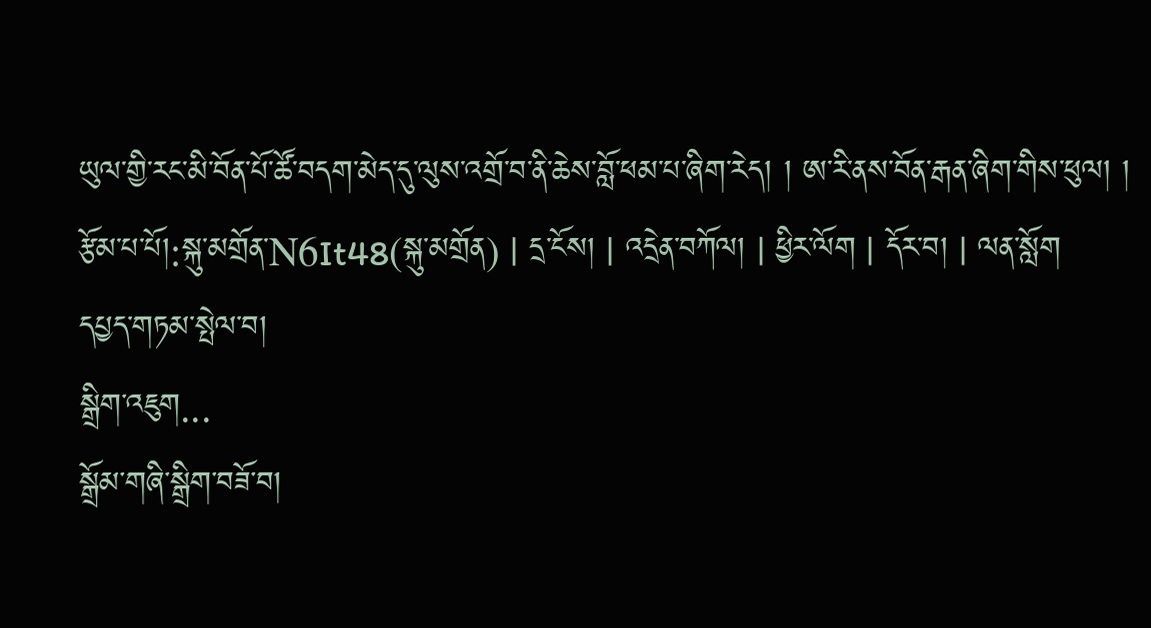ཡུལ་གྱི་རང་མི་བོན་པོ་ཚོ་བདག་མེད་དུ་ལུས་འགྲོ་བ་ནི་ཆེས་བློ་ཕམ་པ་ཞིག་རེད། ། ཨ་རི་ནས་བོན་རྒན་ཞིག་གིས་ཕུལ། །
རྩོམ་པ་པོ།:སྐུ་མགྲོན་N6It48(སྐུ་མགྲོན) | དྲ་ངོས། | འདྲེན་བཀོལ། | ཕྱིར་ལོག | དོར་བ། | ལན་སློག
དཔྱད་གཏམ་སྤེལ་བ།
སྒྲིག་འཇུག...
སྒྲོམ་གཞི་སྒྲིག་བཟོ་བ།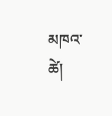མཁའ་ཚེ།